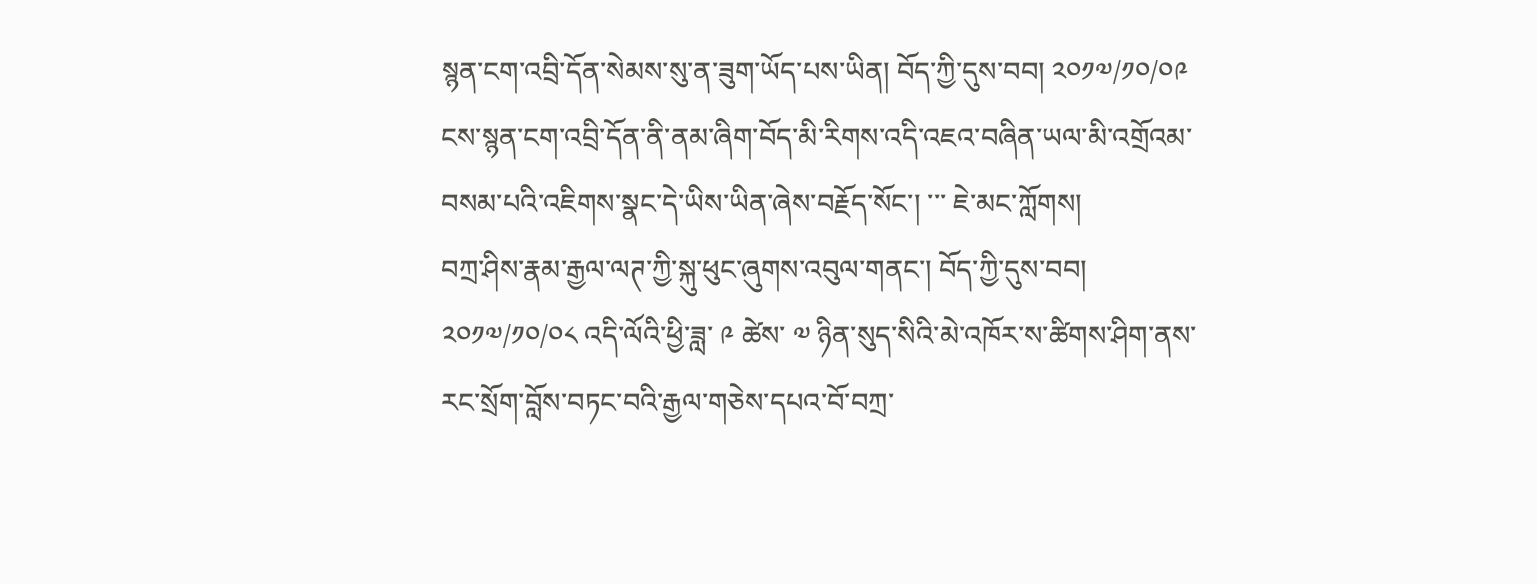སྙན་ངག་འབྲི་དོན་སེམས་སུ་ན་ཟུག་ཡོད་པས་ཡིན། བོད་ཀྱི་དུས་བབ། ༢༠༡༧/༡༠/༠༩ ངས་སྙན་ངག་འབྲི་དོན་ནི་ནམ་ཞིག་བོད་མི་རིགས་འདི་འཇའ་བཞིན་ཡལ་མི་འགྲོའམ་བསམ་པའི་འཇིགས་སྣང་དེ་ཡིས་ཡིན་ཞེས་བརྗོད་སོང་། ་་་ ཇེ་མང་ཀློགས།
བཀྲ་ཤིས་རྣམ་རྒྱལ་ལཊ་ཀྱི་སྐུ་ཕུང་ཞུགས་འབུལ་གནང་། བོད་ཀྱི་དུས་བབ། ༢༠༡༧/༡༠/༠༨ འདི་ལོའི་ཕྱི་ཟླ་ ༩ ཚེས་ ༧ ཉིན་སུད་སིའི་མེ་འཁོར་ས་ཚིགས་ཤིག་ནས་རང་སྲོག་བློས་བཏང་བའི་རྒྱལ་གཅེས་དཔའ་བོ་བཀྲ་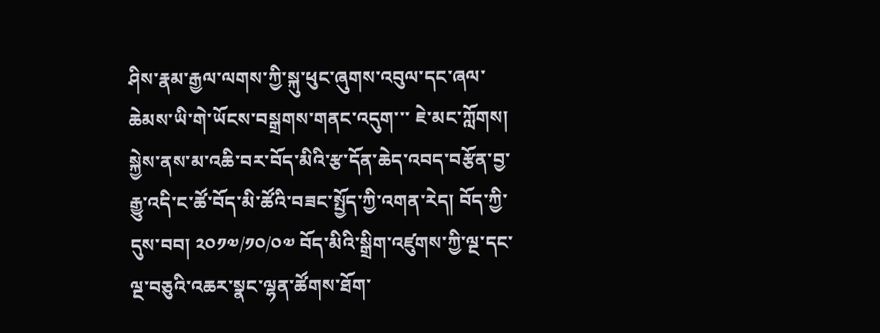ཤིས་རྣམ་རྒྱལ་ལགས་ཀྱི་སྐུ་ཕུང་ཞུགས་འབུལ་དང་ཞལ་ཆེམས་ཡི་གེ་ཡོངས་བསྒྲགས་གནང་འདུག་་་ ཇེ་མང་ཀློགས།
སྐྱེས་ནས་མ་འཆི་བར་བོད་མིའི་རྩ་དོན་ཆེད་འབད་བརྩོན་བྱ་རྒྱུ་འདི་ང་ཚོ་བོད་མི་ཚོའི་བཟང་སྤྱོད་ཀྱི་འགན་རེད། བོད་ཀྱི་དུས་བབ། ༢༠༡༧/༡༠/༠༧ བོད་མིའི་སྒྲིག་འཛུགས་ཀྱི་ལྔ་དང་ལྔ་བཅུའི་འཆར་སྣང་ལྷན་ཚོགས་ཐོག་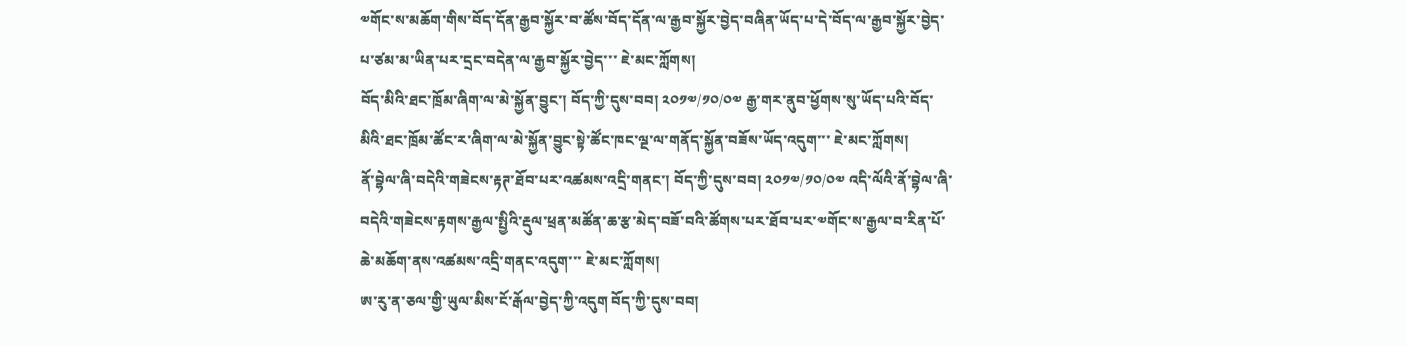༧གོང་ས་མཆོག་གིས་བོད་དོན་རྒྱབ་སྐྱོར་བ་ཚོས་བོད་དོན་ལ་རྒྱབ་སྐྱོར་བྱེད་བཞིན་ཡོད་པ་དེ་བོད་ལ་རྒྱབ་སྐྱོར་བྱེད་པ་ཙམ་མ་ཡིན་པར་དྲང་བདེན་ལ་རྒྱབ་སྐྱོར་བྱེད་་་ ཇེ་མང་ཀློགས།
བོད་མིའི་ཐང་ཁྲོམ་ཞིག་ལ་མེ་སྐྱོན་བྱུང་། བོད་ཀྱི་དུས་བབ། ༢༠༡༧/༡༠/༠༧ རྒྱ་གར་ནུབ་ཕྱོགས་སུ་ཡོད་པའི་བོད་མིའི་ཐང་ཁྲོམ་ཚོང་ར་ཞིག་ལ་མེ་སྐྱོན་བྱུང་སྟེ་ཚོང་ཁང་ལྔ་ལ་གནོད་སྐྱོན་བཟོས་ཡོད་འདུག་་་ ཇེ་མང་ཀློགས།
ནོ་བྷེལ་ཞི་བདེའི་གཟེངས་རྟཊ་ཐོབ་པར་འཚམས་འདྲི་གནང་། བོད་ཀྱི་དུས་བབ། ༢༠༡༧/༡༠/༠༧ འདི་ལོའི་ནོ་བྷེལ་ཞི་བདེའི་གཟེངས་རྟགས་རྒྱལ་སྤྱིའི་རྡུལ་ཕྲན་མཚོན་ཆ་རྩ་མེད་བཟོ་བའི་ཚོགས་པར་ཐོབ་པར་༧གོང་ས་རྒྱལ་བ་རིན་པོ་ཆེ་མཆོག་ནས་འཚམས་འདྲི་གནང་འདུག་་་ ཇེ་མང་ཀློགས།
ཨ་རུ་ན་ཅལ་གྱི་ཡུལ་མིས་ངོ་རྒོལ་བྱེད་ཀྱི་འདུག བོད་ཀྱི་དུས་བབ།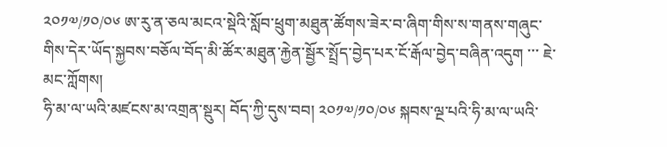༢༠༡༧/༡༠/༠༦ ཨ་རུ་ན་ཅལ་མངའ་སྡེའི་སློབ་ཕྲུག་མཐུན་ཚོགས་ཟེར་བ་ཞིག་གིས་ས་གནས་གཞུང་གིས་དེར་ཡོད་སྐྱབས་བཅོལ་བོད་མི་ཚོར་མཐུན་རྐྱེན་སྦྱོར་སྤྲོད་བྱེད་པར་ངོ་རྒོལ་བྱེད་བཞིན་འདུག ་་་ ཇེ་མང་ཀློགས།
ཧི་མ་ལ་ཡའི་མཛངས་མ་འགྲན་སྡུར། བོད་ཀྱི་དུས་བབ། ༢༠༡༧/༡༠/༠༦ སྐབས་ལྔ་པའི་ཧི་མ་ལ་ཡའི་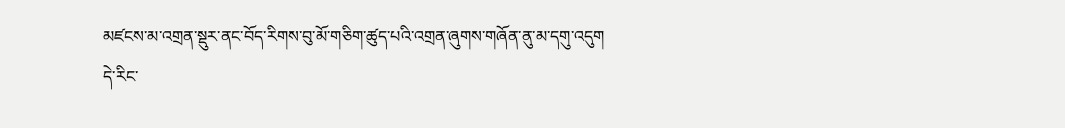མཛངས་མ་འགྲན་སྡུར་ནང་བོད་རིགས་བུ་མོ་གཅིག་ཚུད་པའི་འགྲན་ཞུགས་གཞོན་ནུ་མ་དགུ་འདུག དེ་རིང་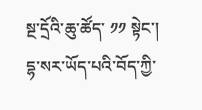སྔ་དྲོའི་ཆུ་ཚོད་ ༡༡ སྟེང་། དྷ་སར་ཡོད་པའི་བོད་ཀྱི་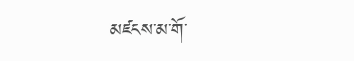མཛངས་མ་གོ་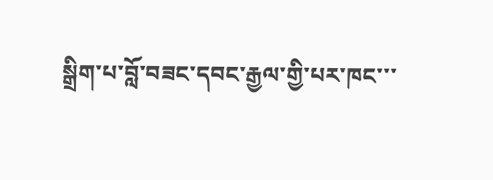སྒྲིག་པ་བློ་བཟང་དབང་རྒྱལ་གྱི་པར་ཁང་་་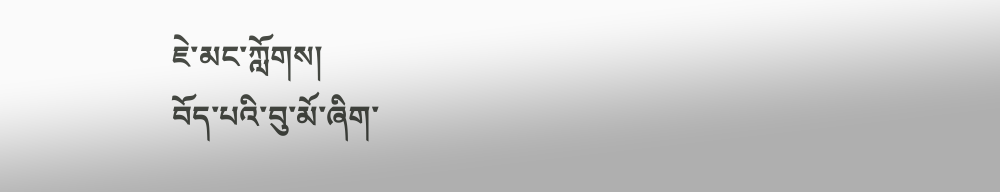ཇེ་མང་ཀློགས།
བོད་པའི་བུ་མོ་ཞིག་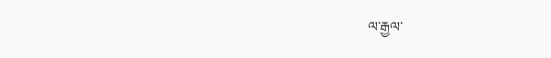ལ་རྒྱལ་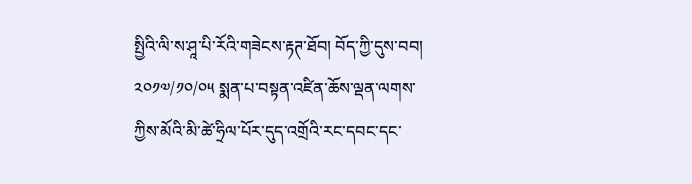སྤྱིའི་ལི་ས་ཤཱ་པི་རོའི་གཟེངས་རྟཊ་ཐོབ། བོད་ཀྱི་དུས་བབ། ༢༠༡༧/༡༠/༠༥ སྨན་པ་བསྟན་འཛིན་ཆོས་ལྡན་ལགས་ཀྱིས་མོའི་མི་ཚེ་ཧྲིལ་པོར་དུད་འགྲོའི་རང་དབང་དང་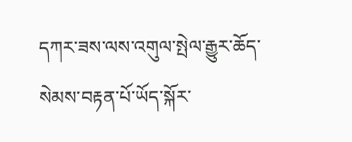དཀར་ཟས་ལས་འགུལ་སྤེལ་རྒྱུར་ཆོད་སེམས་བརྟན་པོ་ཡོད་སྐོར་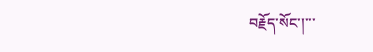བརྗོད་སོང་།་་་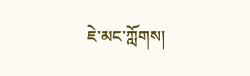ཇེ་མང་ཀློགས།